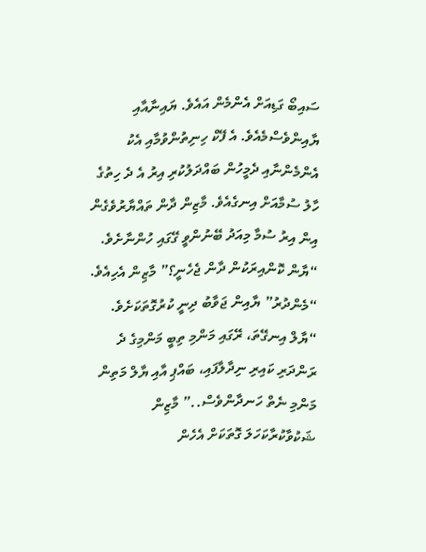ސައިބޯ ގަޑިއަށް އެންމެން އައެވެ. ޔައިނާއާއި ޔާއިންވެސްމެއެވެ. އެ ފޭކް ހިނިތުންވުމާއި އެކު އެންމެންނާއި ދެމީހުން ބައްދަލުކުރި އިރު އެ ދެ ހިތުގެ ހާލު ސުމާއަށް އިނގެއެވެ. މާޒިން ދާން ތައްޔާރުވެގެން އިން އިރު ސުމާ މިއަދު ބޭނުންވީ ގޭގައި ހުންނާށެވެ. “ޔާން ކޮންއިރަކުން ދާން ޖެހެނީ؟” މާޒިން އެހިއެވެ. “މެންދުރު” ޔާއިން ޖަވާބު ދިނީ ކުރުގޮތަކަށެވެ. “ޔާލް އިނގޭތަ، ރޭގައި މަންމި ތިބީ މަންމިގެ ދެ ރަންދަރި ކައިރި ނިދާލާފައި، ބައްޕި އާއި ޔާލް މަތިން މަންމި ނެތް ހަނދާންވެސް..” މާޒިން ޝަކުވާކުރާކަހަލަ ގޮތަކަށް އެހެން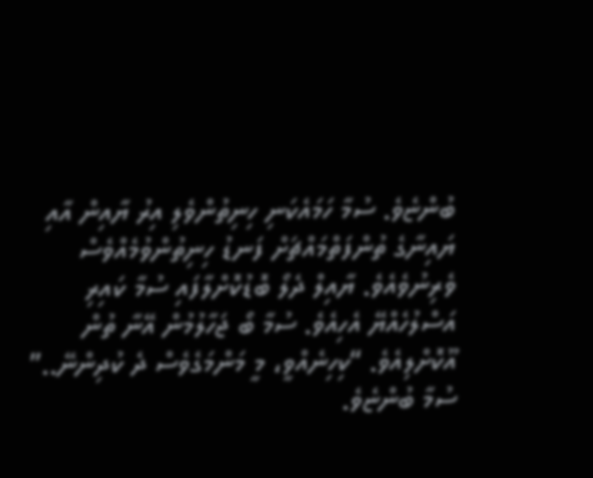ބުންޏެވެ. ސުމާ ހަމައެކަނި ހިނިތުންވެލި އިރު ޔާއިން އާއި ޔައިނާގެ ތުންފަތްމައްޗަށް ފަނޑު ހިނިތުންވުމެއްވެސް ވެރިނުވެއެވެ. ޔާއިލް ދެލޯ ބޮޑުކޮށްލާފައި ސުމާ ކައިރި އަސްލުހެއްޔޭ އެހިއެވެ. ސުމާ ބޯ ޖަހާލުމުން އޭނާ ތުން އޫކޮށްލިއެވެ. “ކިހިނެއްވީ، މީ މަންމަގެވެސް ދެ ކުދިންނޭ..” ސުމާ ބުންޏެވެ.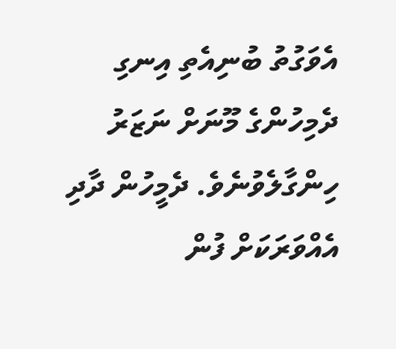އެވަގުތު ބުނިއެތި އިނގި ދެމިހުންގެ މޫނަށް ނަޒަރު ހިންގާލެވުނެވެ. ދެމީހުން ދާދި އެއްވަރަކަށް ފުން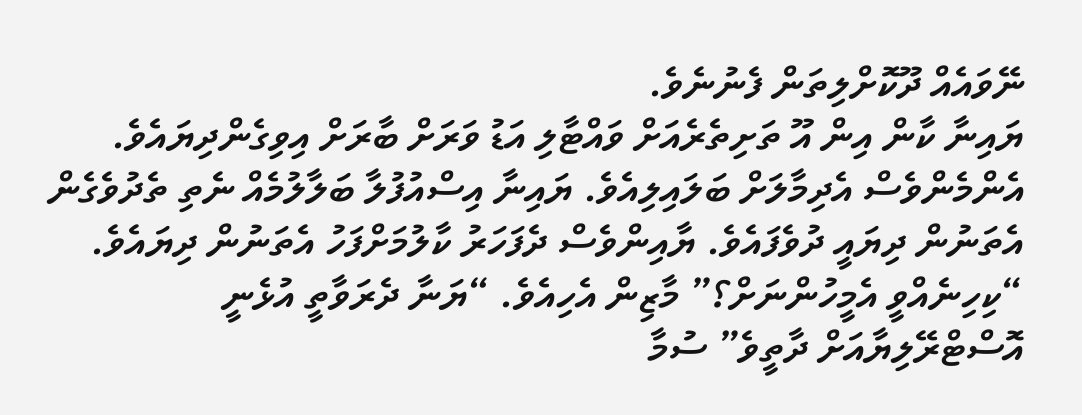ނޭވައެއް ދޫކޮށްލިތަން ފެނުނެވެ.
ޔައިނާ ކާން އިން އޫ ތަށިތެރެއަށް ވައްޓާލި އަޑު ވަރަށް ބާރަށް އިވިގެންދިޔައެވެ. އެންމެންވެސް އެދިމާލަށް ބަލައިލިއެވެ. ޔައިނާ އިސްއުފުލާ ބަލާލުމެއް ނެތި ތެދުވެގެން އެތަނުން ދިޔައީ ދުވެފައެވެ. ޔާއިންވެސް ދެފަހަރު ކާލުމަށްފަހު އެތަނުން ދިޔައެވެ. “ކިހިނެއްވީ އެމީހުންނަށް؟” މާޒިން އެހިއެވެ. “ޔަނާ ދެރަވާތީ އުޅެނީ އޮސްޓްރޭލިޔާއަށް ދާތީވެ” ސުމާ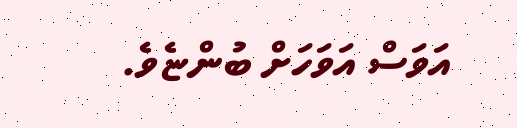އަވަސް އަވަހަށް ބުންޏެވެ.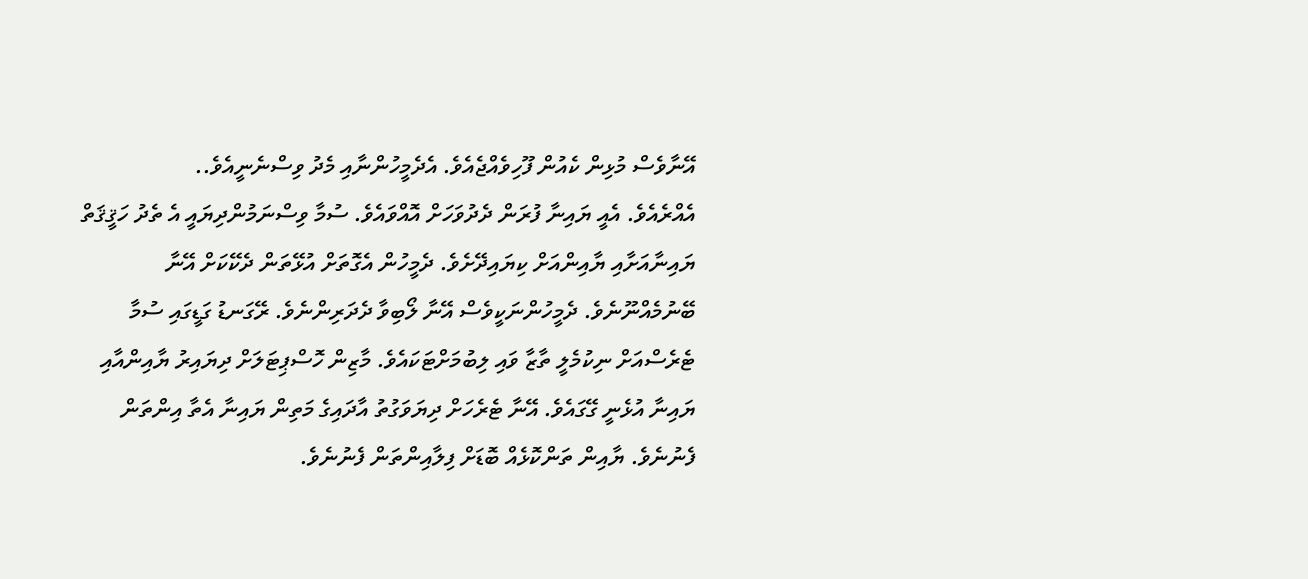އޭނާވެސް މުޅިން ކެއުން ފޫހިވެއްޖެއެވެ. އެދެމީހުންނާއި މެދު ވިސްނެނީއެވެ..
އެއްރެއެވެ. އެއީ ޔައިނާ ފުރަން ދެދުވަހަށް އޮއްވައެވެ. ސުމާ ވިސްނަމުންދިޔައީ އެ ތެދު ހަޤީޤަތް ޔައިނާއަށާއި ޔާއިންއަށް ކިޔައިދޭށެވެ. ދެމީހުން އެގޮތަށް އުޅޭތަން ދެކޭކަށް އޭނާ ބޭނުމެއްނޫނެވެ. ދެމީހުންނަކީވެސް އޭނާ ލޯބިވާ ދެދަރިންނެވެ. ރޭގަނޑު ގަޑީގައި ސުމާ ޓެރެސްއަށް ނިކުމެލީ ތާޒާ ވައި ލިބުމަށްޓަކައެވެ. މާޒިން ހޮސްޕިޓަލަށް ދިޔައިރު ޔާއިންއާއި ޔައިނާ އުޅެނީ ގޭގައެވެ. އޭނާ ޓެރެހަށް ދިޔަވަގުތު އާދައިގެ މަތިން ޔައިނާ އެތާ އިންތަން ފެނުނެވެ. ޔާއިން ތަންކޮޅެއް ބޮޑަށް ފިލާއިންތަން ފެނުނެވެ.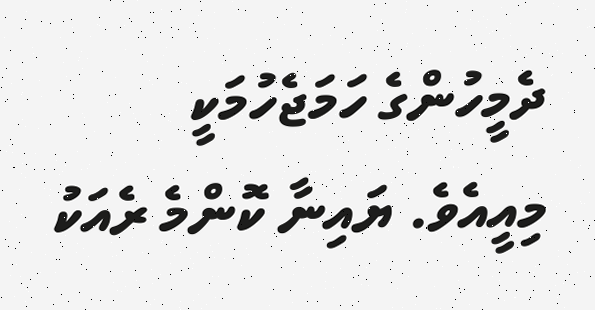ދެމީހުންގެ ހަމަޖެހުމަކީ މިއީއެވެ. ޔައިނާ ކޮންމެ ރެއަކު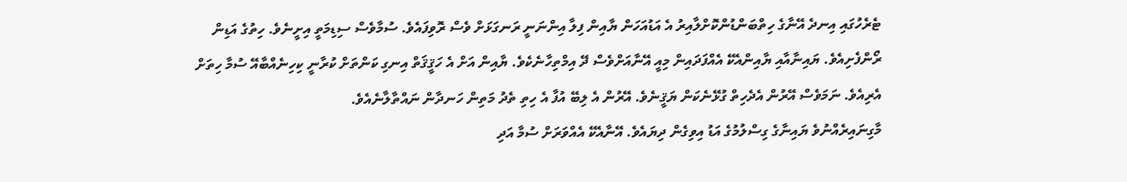ޓެރެހުގައި އިނދެ އޭނާގެ ހިތްބަންޑުންކޮށްލާއިރު އެ އަޑުއަހަން ޔާއިން ފިލާ އިންނަނީ ރަނގަޅަށް ވެސް ރޮވިފައެވެ. ސުމާވެސް ސިޑިމަތީ އިށީނެވެ. ހިތުގެ އަޑިން ރޯންފެށިއެވެ. ޔައިނާއާއި ޔާއިންއެކޭ އެއްފަދައިން މިއީ އޭނާއަށްވެސް ދޭ އިމްތިހާނެކެވެ. ޔާއިން އަށް އެ ހަޤީޤަތް އިނގި ކަންތަށް ކުރާނީ ކިހިނެއްބާއޭ ސުމާ ހިތަށް އެރިއެވެ. ނަމަވެސް އޭރުން އެދެހިތް ގުޅޭނެކަން ޔަޤީނެވެ. އޭރުން އެ ލިބޭ އުފާ އެ ހިތި ތެދު މަތިން ހަނދާން ނައްތާލާނެއެވެ.
މާގިނައިރެއްނުވެ ޔައިނާގެ ގިސްލުމުގެ އަޑު އިވިގެން ދިޔައެވެ. އޭނާއެކޭ އެއްވަރަށް ސުމާ އަދި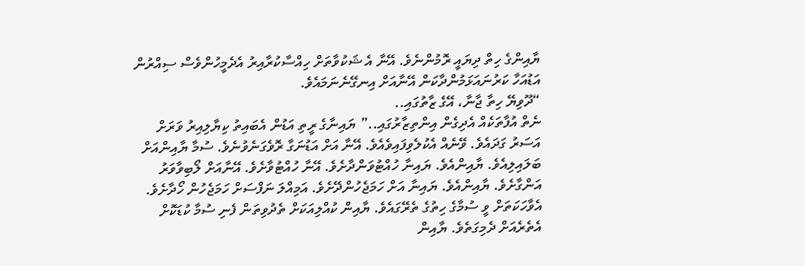ޔާއިންގެ ހިތް ދިޔައީ ރޮމުންނެވެ. އޭނާ އެ ޝަކުވާތަށް ހިއްސާކުރާއިރު އެދެމީހުންވެސް ސިއްރުން އަޑުއަހާ ކަރުނައަޅަމުންދާކަން އޭނާއަށް އިނގޭނެނަމައެވެ.
“ދޫވިޔޭ ހިތާ ޖާނާ، އޭގެ ޒާތުގައި..
ނެތް އުފާތަކެއް އެދިގެން އިންތިޒާރުގައި..” ޔައިނާގެ ރީތި އަޑުން އެބައިތު ކިޔާލިއިރު ވަރަށް އަސަރު ގަދައެވެ. ވޭނެއް އެކުލެވިފައިވެއެވެ. އޭނާ އަށް އަޑުނަގާ ރޮވެގަނެވުނެވެ. ސުމާ ޔާއިންއަށް ބަލައިލިއެވެ. ޔާއިންއެވެ. ޔައިނާ ހުއްޓުވަންދާށެވެ. އޭނާ ހުއްޓުވާށެވެ. އޭނާއަށް ލޯބިވާވަރު އަންގާށެވެ. ޔާއިންއެވެ. ޔައިނާ އަށް ހަމަޖެހުންދޭށެވެ. އަމިއްލަ ނަފްސަށް ހަމަޖެހުން ހޯދާށެވެ. އެވާހަކަތަށް ވީ ސުމާގެ ހިތުގެ ތެރޭގައެވެ. ޔާއިން ކުއްލިއަކަށް ތެދުވިތަން ފެނި ސުމާ ކުޑަކޮށް އެތެރެއަށް ދެމިގަތެވެ. ޔާއިން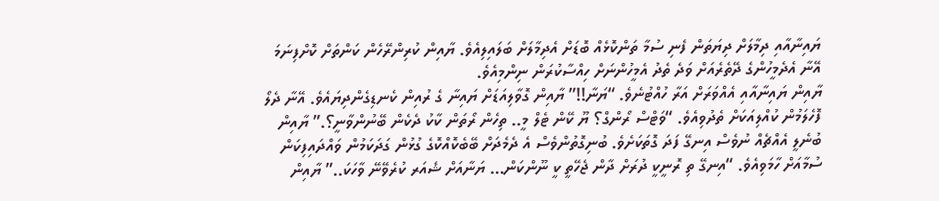ޔައިނާއާއި ދިމާލަށް ދިޔަތަން ފެނި ސުމާ ތަންކޮޅެއް ބޮޑަށް އެދިމާލަށް ބަލައިލިއެވެ. ޔާއިން ކުރިންރޭހެން ކަންތަށް ކޮށްފިނަމަ އޭނާ އެދެމީހުންގެ ދޭތެރެއަށް ވަދެ ތެދު އެމީހުންނަށް ހިއްސާކުރަން ނިންމިއެވެ.
ޔާއިން ޔައިނާއާއި އެއްވަރަށް އަރާ ހުއްޓުނެވެ. “ޔަނާ!!” ޔާއިން ގޮވާލިއަޑަށް ޔައިނާ ގެ ރުއިން ކެނޑިގެންދިޔައެވެ. އޭނާ ދެލޯ ފޮހެލަމުން ކުއްލިއަކަށް ތެދުވިއެވެ. “ވަޓްސް ރޯންގް؟ ޔޫ ކޭން ޓެލް މީ.. ތިހެން ރޯތަން ކާކު ދެކެން ބޭނުންވާނީ؟.” ޔާއިން ބުނެލީ އެއްޗެއް ނުވެސް އިނގޭ ފަދަ ގޮތަކަށެވެ. ބުނިގޮތުންވެސް އެ ދެމެދަށް ބޭބެކޮއްކޮގެ ގުޅުން ގަދަކަމުން ވައްދައިފިކަން ސުމާއަށް ހާމަވިއެވެ. “އިނގޭ ތި ރޮނީކީ ދުރަށް ދާން ޖެހޭތީ ކީ ނޫންކަން… ޔަނާއަށް ޝެއަރ ކުރެވޭނޭ ވާހަކަ..” ޔާއިން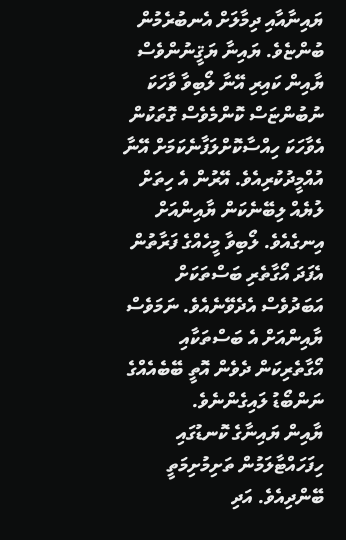ޔައިނާއާއި ދިމާލަށް އެނބުރެމުން ބުންޏެވެ. ޔައިނާ ޔަޤީނުންވެސް ޔާއިން ކައިރި އޭނާ ލޯބިވާ ވާހަކަ ނުބުންޏަސް ކޮންމެވެސް ގޮތަކުން އެވާހަކަ ހިއްސާކޮށްލަފާނެކަމަށް އޭނާ އުއްމީދުކުރިއެވެ. އޭރުން އެ ހިތަށް ލުޔެއް ލިބޭނެކަން ޔާއިންއަށް އިނގެއެވެ. ލޯބިވާ މީހެއްގެ ފަރާތުން އެފަދަ އޯގާތެރި ބަސްތަކަށް އަބަދުވެސް އެދެވޭނެއެވެ. ނަމަވެސް ޔާއިންއަށް އެ ބަސްތަކާއި އޯގާތެރިކަން ދެވެން އޮތީ ބޭބެއެއްގެ ނަންބޯޑު ލައިގެންނެވެ.
ޔާއިން ޔައިނާގެ ކޮނޑުގައި ހިފަހައްޓާލަމުން ތަށިމުށިމަތީ ބޭންދިއެވެ. އަދި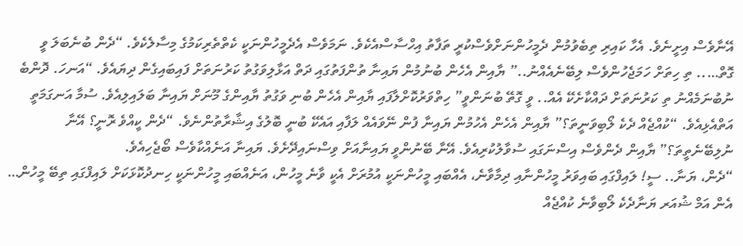އޭނާވެސް އިށީނެވެ. އެހާ ކައިރި ތިބެވުމުން ދެމީހުންނަށްވެސްކުރީ ތަފާތު އިހްސާސްއެކެވެ. ނަމަވެސް އެދެމީހުންނަކީ ކެތްތެރިކަމުގެ މިސާލެކެވެ. “ދެން ބުނެބަލަ ވީ ގޮތް….. ތި ހިތަށް ހަމަޖެހުންވެސް ލިބޭނެއެއްނު..” ޔާއިން އެހެން ބުނުމުން ޔައިނާ ތުންފަތުގައި ދަތް އަޅާލިވަގުތު ކަރުނަތަށް ފައިބައިގެން ދިޔައެވެ. “އަނހަ. ދޮންބެ ނުބުނަމެއްނު ތި ކަރުނަތަށް ދައްކާށެކޭ އެއް.. ވީ ގޮތޭ ބުނަންވީ” ހިތްވަރުކޮށްލާފައި ޔާއިން އެހެން ބުނި ވަގުތު ޔާއިންގެ މޫނަށް ޔައިނާ ބަލައިލިއެވެ. ސުމާ އަނގަމަތީ އަތްއެޅިއެވެ. “ކުއްޖެއް ދެކެ ލޯބިވަނީތަ؟” ޔާއިން އެހެން އެހުމުން ޔައިނާ ފުން ނޭވައެއް ލަފާއި އައެކޭ ބުނީ ބޮލުގެ އިޝާރާތުންނެވެ. “ދެން ކީއްވެ ރޮނީ؟ އޭނާ ނުލިބޭނެތީތަ؟” ޔާއިން ދެންވެސް އިސްނަގައި ސުވާލުކުރިއެވެ. އޭނާ ބޭނުންވީ ޔައިނާއަށް ވިސްނައިދޭށެވެ. ޔައިނާ އަނެއްކާވެސް ބޯޖެހިއެވެ.
“ދެން، ޔަނާ.. ސީ! ލައިފްގައި ބައިވަރު މީހުންނާއި ދިމާވާނެ، އެއްބައި މީހުންނަކީ އުމުރަށް އެކީ ވާނެ މީހުން، އަނެއްބައި މީހުންނަކީ ހިނދުކޮޅަކަށް ލައިފްގައި ތިބޭ މީހުން… އެން އަމް ޝުއަރ ޔަނާދެކެ ލޯބިވާނެ ކުއްޖެއް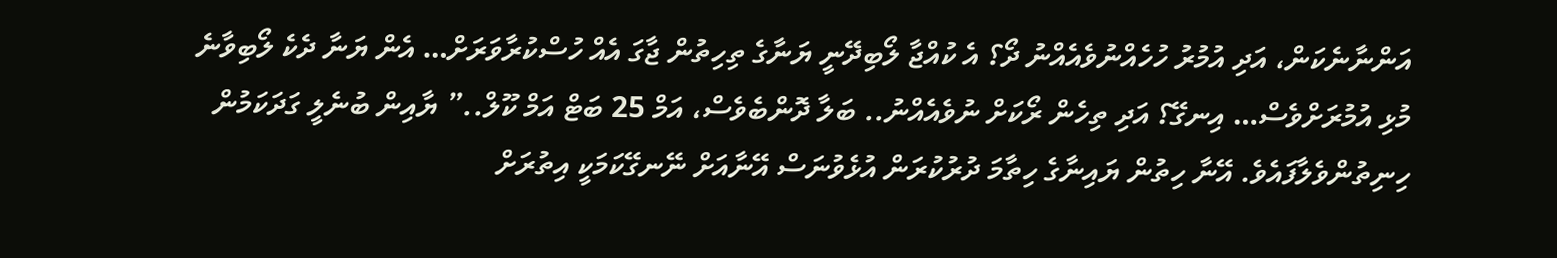އަންނާނެކަން، އަދި އުމުރު ހުހެއްނުވެއެއްނު ދޯ؟ އެ ކުއްޖާ ލޯބިދޭނީ ޔަނާގެ ތިހިތުން ޖާގަ އެއް ހުސްކުރާވަރަށް… އެން ޔަނާ ދެކެ ލޯބިވާނެ މުޅި އުމުރަށްވެސް… އިނގޭ؟ އަދި ތިހެން ރޯކަށް ނުވެއެއްނު.. ބަލާ ދޮންބެވެސް، އަމް 25 ބަޓް އަމް ކޫލް..” ޔާއިން ބުނެލީ ގަދަކަމުން ހިނިތުންވެލާފައެވެ. އޭނާ ހިތުން ޔައިނާގެ ހިތާމަ ދުރުކުރަން އުޅެވުނަސް އޭނާއަށް ނޭނގޭކަމަކީ އިތުރަށް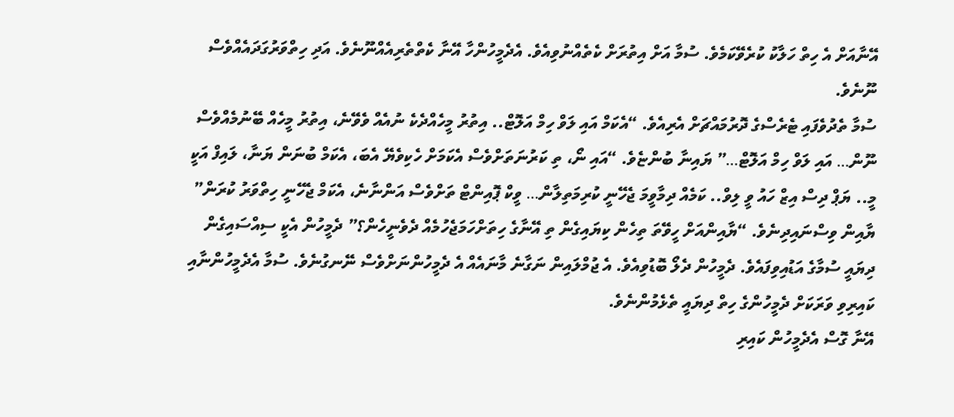އޭނާއަށް އެ ހިތް ހަލާކު ކުރެވޭކަމެވެ. ސުމާ އަށް އިތުރަށް ކެތެއްނުވިއެވެ. އެދެމީހުންހާ އޭނާ ކެތްތެރިއެއްނޫނެވެ. އަދި ހިތްވަރުގަދައެއްވެސް ނޫނެވެ.
ސުމާ ތެދުވެފައި ޓެރެސްގެ ދޮރުމައްޗަށް އެރިއެވެ. “އެކަމް އައި ލަވް ހިމް އަލޮޓް.. އިތުރު މީހެއްދެކެ ނުއެއް ވެވޭނެ، އިތުރު މީހެއް ބޭނުމެއްވެސް ނޫން… އައި ލަވް ހިމް އަލޮޓް…” ޔައިނާ ބުންޏެވެ. “އައި ނޯ، ތި ކަރުނަތަށްވެސް އެކަމަށް ހެކިވެޔޭ އެބަ، އެކަމް ބުނަން ޔަނާ، ލައިފް އަކީ މީ.. ޔަޕް ދިސް އިޒް ހައު ވީ ލިވް.. ކަމެއް ދިމާވީމަ ޖެހޭނީ ކުރިމަތިލާން… ވީކް ޕޮއިންޓް ތަށްވެސް އަންނާނެ، އެކަމް ޖެހޭނީ ހިތްވަރު ކުރަން” ޔާއިން ވިސްނައިދިނެވެ. “ޔާއިންއަށް ހީވޭތަ ތިހެން ކިޔައިގެން ތި އޭނާގެ ހިތަށްހަމަޖެހުމެއް ދެވެނީހެން؟” ދެމީހުން އެކީ ސިއްސައިގެން ދިޔައީ ސުމާގެ އަޑުއިވިފައެވެ. ދެމީހުން ދެލޯ ބޮޑުވިއެވެ. އެ ޖުމްލައިން ނަގާނެ މާނައެއް އެ ދެމީހުންނަށްވެސް ނޭނގުނެވެ. ސުމާ އެދެމީހުންނާއި ކައިރިވި ވަރަކަށް ދެމީހުންގެ ހިތް ދިޔައީ ތެޅެމުންނެވެ.
އޭނާ ގޮސް އެދެމީހުން ކައިރި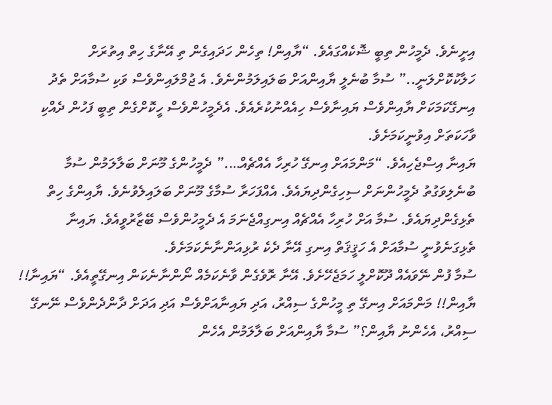އިށީނެވެ. ދެމީހުން ތިބީ ޝޮކެއްގައެވެ. “ޔާއިން! ތިހެން ހަދައިގެން ތި އޭނާގެ ހިތް އިތުރަށް ހަލާކުކޮށްލަނީ..” ސުމާ ބުނެލީ ޔާއިންއަށް ބަލައިލަމުންނެވެ. އެ ޖުމްލައިންވެސް ވަކި ސުމާއަށް ތެދު އިނގޭކަމަކަށް ޔާއިންވެސް ޔައިނާވެސް ހިއެއްނުކުރެއެވެ. އެދެމީހުންވެސް ހީކޮށްގެން ތިބީ ފަހުން ދެއްކި ވާހަކަތަށް އިވުނީކަމަށެވެ.
ޔައިނާ އިސްޖެހިއެވެ. “މަންމައަށް އިނގޭ ހުރިހާ އެއްޗެއް….” ދެމީހުންގެ މޫނަށް ބަލާލަމުން ސުމާ ބުނެލިވަގުތު ދެމީހުންނަށް ސިހިގެންދިޔައެވެ. އެއްފަހަރާ ސުމާގެ މޫނަށް ބަލައިލެވުނެވެ. ޔާއިންގެ ހިތް ތެޅިގެންދިޔައެވެ. ސުމާ އަށް ހުރިހާ އެއްޗެއް އިނގިއްޖެނަމަ އެ ދެމީހުންވެސް ބޭޒާރުވީއެވެ. ޔައިނާ ތެޅިގަނެވުނީ ސުމާއަށް އެ ހަޤީޤަތް އިނގި އޭނާ ދެކެ ރުޅިއަންނާނެކަމަށެވެ.
ސުމާ ފުން ނޭވައެއް ދޫކޮށްލީ ހަމަޖެހޭށެވެ. އޭނާ ރޮވެގެން ވާނެކަމެއް ނޯންނާނެކަން އިނގޭތީއެވެ. “ޔައިނާ!! ޔާއިން!! މަންމައަށް އިނގޭ ތި މީހުންގެ ސިއްރު، އަދި ޔައިނާއަށްވެސް އަދި އަދަށް ދާންދެންވެސް ނޭނގޭ ސިއްރު، އެހެންނު ޔާއިން؟” ސުމާ ޔާއިންއަށް ބަލާލަމުން އެހެން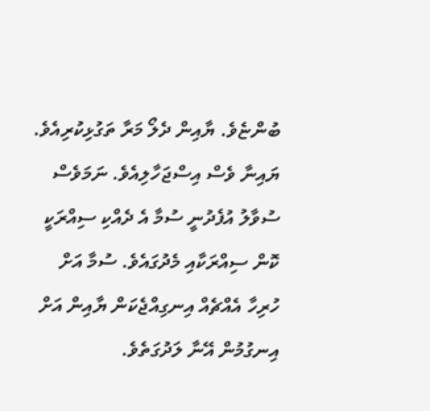ބުންޏެވެ. ޔާއިން ދެލޯ މަރާ ތަގުޅިކުރިއެވެ. ޔައިނާ ވެސް އިސްޖަހާލިއެވެ. ނަމަވެސް ސުވާލު އުފެދުނީ ސުމާ އެ ދެއްކި ސިއްރަކީ ކޮން ސިއްރަކާއި މެދުގައެވެ. ސުމާ އަށް ހުރިހާ އެއްޗެއް އިނގިއްޖެކަން ޔާއިން އަށް އިނގުމުން އޭނާ ލަދުގަތެވެ.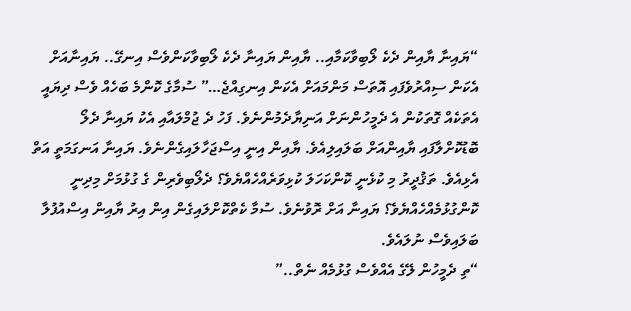“ޔައިނާ ޔާއިން ދެކެ ލޯބިވާކަމާއި.. ޔާއިން ޔައިނާ ދެކެ ލޯބިވާކަންވެސް އިނގޭ.. ޔައިނާއަށް އެކަން ސިއްރުވެފައި އޮތަސް މަންމައަށް އެކަން އިނގިއްޖެ…” ސުމާގެ ކޮންމެ ބަހެއް ވެސް ދިޔައީ އެތަކެއް ގޮތަކުން އެ ދެމީހުންނަށް އަނިޔާދެމުންނެވެ. ފަހު ދެ ޖުމްލައާއި އެކު ޔައިނާ ދެލޯ ބޮޑުކޮށްލާފައި ޔާއިންއަށް ބަލައިލިއެވެ. ޔާއިން އިނީ އިސްޖަހާލައިގެންނެވެ. ޔައިނާ އަނގަމަތީ އަތް އެޅިއެވެ. ތަޤުދީރު މި ކުޅެނީ ކޮންކަހަލަ ކުޅިވަރެއްހެއްޔެވެ؟ ދެލޯބިވެރިން ގެ ގުޅުމަށް މިދިނީ ކޮންގުޅުމެއްހެއްޔެވެ؟ ޔައިނާ އަށް ރޮވުނެވެ. ސުމާ ކެތްކޮށްލައިގެން އިން އިރު ޔާއިން އިސްއުފުލާ ބަލައިވެސް ނުލައެވެ.
“ތި ދެމީހުން ލޭގެ އެއްވެސް ގުޅުމެއް ނެތް..”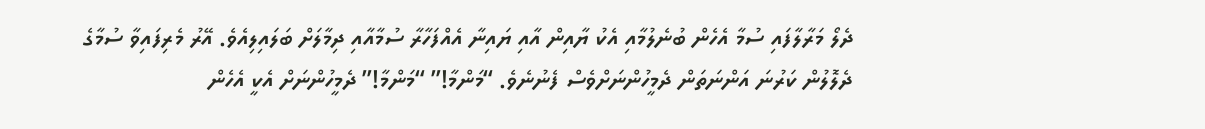ދެލޯ މަރާލާފައި ސުމާ އެހެން ބުނެލުމާއި އެކު ޔާއިން އާއި ޔައިނާ އެއްފަހާރާ ސުމާއާއި ދިމާލަށް ބަލައިލިއެވެ. އޭރު މެރިފައިވާ ސުމާގެ ދެލޮލުން ކަރުނަ އަންނަތަން ދެމީހުންނަށްވެސް ފެނުނެވެ. “މަންމާ!” “މަންމާ!” ދެމީހުންނަށް އެކީ އެހެން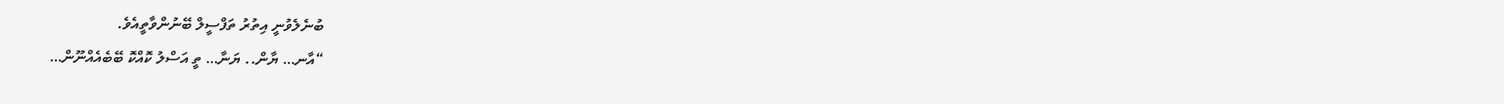ބުނެލެވުނީ އިތުރު ތަފްސީލް ބޭނުންވާތީއެވެ.
“އާނ… ޔާން.. ޔަނާ… ތީ އަސްލު ކޮއްކޮ ބޭބެއެއްނޫން…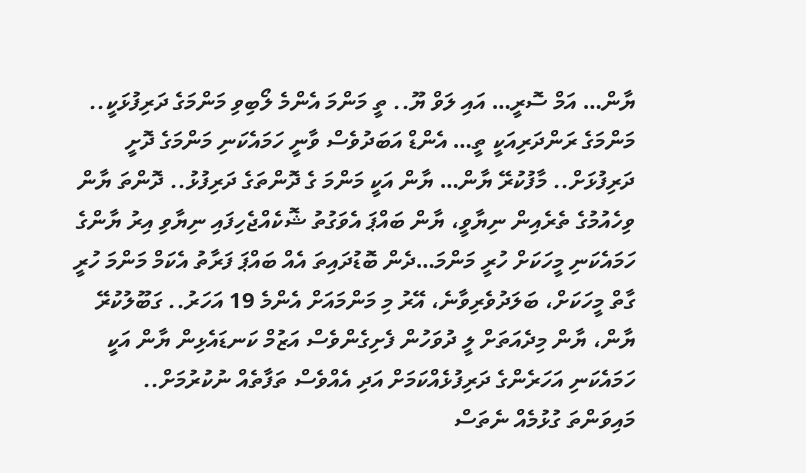ޔާން… އަމް ސޮރީ… އައި ލަވް ޔޫ.. ތީ މަންމަ އެންމެ ލޯބިވި މަންމަގެ ދަރިފުޅަކީ.. މަންމަގެ ރަންދަރިއަކީ ތީ… އެންޑް އަބަދުވެސް ވާނީ ހަމައެކަނި މަންމަގެ ދޮށީ ދަރިފުޅަށް.. މާފުކުރޭ ޔާން… ޔާން އަކީ މަންމަ ގެ ދޮންތަގެ ދަރިފުޅު.. ދޮންތަ ޔާން ވިހެއުމުގެ ތެރެއިން ނިޔާވީ، ޔާން ބައްޕަ އެވަގުތު ޝޮކެއްޖެހިފައި ނިޔާވި އިރު ޔާންގެ ހަމައެކަނި މީހަކަށް ހުރީ މަންމަ…ދެން ބޮޑުދައިތަ އެއް ބައްޕަ ފަރާތު އެކަމް މަންމަ ހުރީ ގާތް މީހަކަށް، ބަލަދުވެރިވާނެ، އޭރު މި މަންމައަށް އެންމެ 19 އަހަރު.. ގަބޫލުކުރޭ ޔާން، ޔާން މިދެއަތަށް ލީ ދުވަހުން ފެށިގެންވެސް އަޒުމް ކަނޑައެޅިން ޔާން އަކީ ހަމައެކަނި އަހަރެންގެ ދަރިފުޅެއްކަމަށް އަދި އެއްވެސް ތަފާތެއް ނުކުރުމަށް.. މައިވަންތަ ގުޅުމެއް ނެތަސް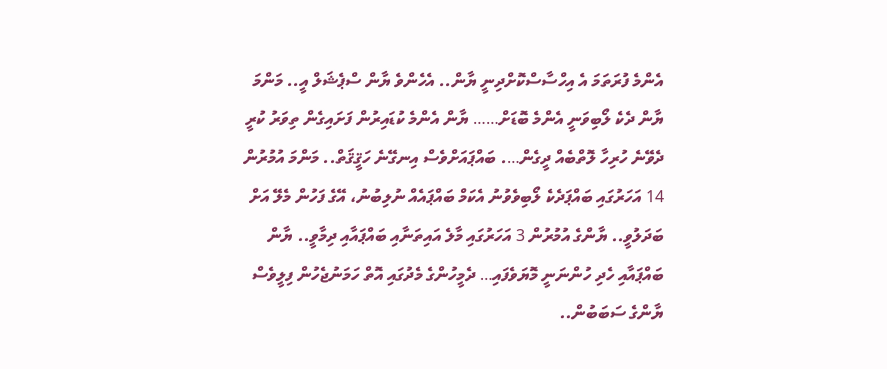އެންމެ ފުރަތަމަ އެ އިހްސާސްކޮށްދިނީ ޔާން.. އެހެންވެ ޔާން ސްޕެޝަލް އީ.. މަންމަ ޔާން ދެކެ ލޯބިވަނީ އެންމެ ބޮޑަށް…… ޔާން އެންމެ ކުޑައިރުން ފަށައިގެން ތިވަރު ކުރީ ދެވޭނެ ހުރިހާ ލޮތްބެއް ދީގެން…. ބައްޕައަށްވެސް އިނގޭނެ ހަޤީޤަތް.. މަންމަ އުމުރުން 14 އަހަރުގައި ބައްޕަދެކެ ލޯބިވެވުނު އެކަމް ބައްޕައެއް ނުލިބުނު، އޭގެ ފަހުން މެލޭ އަށް ބަދަލުވީ.. ޔާންގެ އުމުރުން 3 އަހަރުގައި މާލެ އައިތަނާއި ބައްޕައާއި ދިމާވީ.. ޔާން ބައްޕައާއި ހެދި ހުންނަނީ މޮޔަވެފައި… ދެމީހުންގެ މެދުގައި އޮތް ހަމަނުޖެހުން ފިލީވެސް ޔާންގެ ސަބަބުން..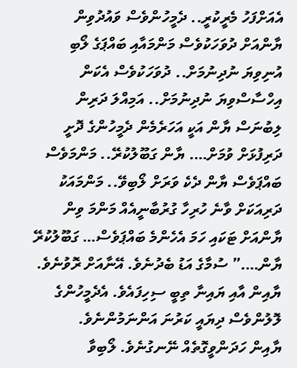އެއަށްފަހު މެރީކުރީ.. ދެމީހުންވެސް ވައުދުވިން ޔާންއަށް ދުވަހަކުވެސް މަންމައާއި ބައްޕަގެ ލޯބި އުނިވިޔަ ނުދިނުމަށް.. ދުވަހަކުވެސް އެކަން އިހްސާސްވިޔަ ނުދިނުމަށް.. އަމިއްލަ ދަރިން ލިބުނަސް ޔާން އަކީ އަހަރެމެން ދެމީހުންގެ ދޮށީ ދަރިފުޅަށް ވުމަށް…. ޔާން ގަބޫލުކުރޭ.. މަންމަވެސް ބައްޕަވެސް ޔާން ދެކެ ވަރަށް ލޯބިވޭ.. މަންމައަކު ދަރިއަކަށް ވާނެ ހުރިހާ ގުރުބާނީއެއް މަންމަ ވިން ޔާންއަށް ޓަކައި ހަމަ އެހެންމެ ބައްޕަވެސް… ގަބޫލުކުރޭ ޔާން….” ސުމާގެ އަޑު ބެދުނެވެ. އޭނާއަށް ރޮވުނެވެ. ޔާއިން އާއި ޔައިނާ ތިބީ ސިހިފައެވެ. އެދެމީހުންގެ ލޮލުންވެސް ދިޔައީ ކަރުނަ އަންނަމުންނެވެ.
ޔާއިން ހަދަންވީގޮތެއް ނޭނގުނެވެ. ލޯބިވާ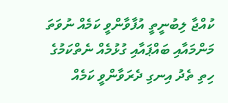ކުއްޖާ ލިބުނީތީ އުފާވާންވީ ކަމެއް ނުވަތަ މަންމައާއި ބައްޕައާއި ގުޅުމެއް ނެތްކަމުގެ ހިތި ތެދު އިނގި ދެރަވާންވީ ކަމެއް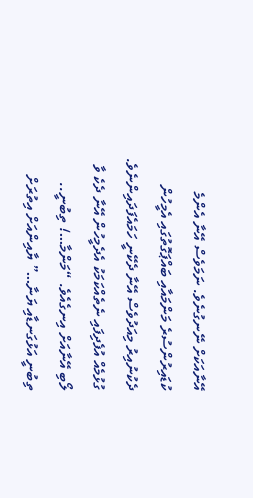އޭނާއަކަށް ނޭނގުނެވެ. ނަމަވެސް އޭނާ އެންމެ ކުޑައިރުންސުރެ މަންމައާއި ބައްޕަގޮތުގައި އެމީހުން ދެކުނުއިރު މިއަދުވެސް އޭނާ ދެކޭނީ ހަމައެފަދައިންނެވެ. ގުޅުމެއް އުފެދިފައި ނެތެއްކަމަކު އެދެމީހުން އޭނާ ދެކެ ވާ ލޯބި އޭނާއަށް އިނގެއެވެ. “މަންމާ…! ތިބުނީ.. ތިބުނީ އަޅުގަނޑާއި ޔަނާ…” ޔާއިންއަށް އިތުރަށް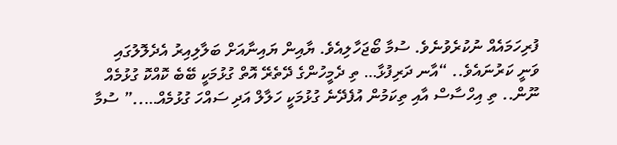ފުރިހަމައެއް ނުކުރެވުނެވެ. ސުމާ ބޯޖަހާލިއެވެ. ޔާއިން ޔައިނާއަށް ބަލާލިއިރު އެދެލޮލުގައި ވަނީ ކަރުނައެވެ.. “އާނ ދަރިފުޅާ… ތި ދެމީހުންގެ ދޭތެރޭ އޮތް ގުޅުމަކީ ބޭބެ ކޮއްކޮ ގުޅުމެއް ނޫން.. ތި އިހްސާސް އާއި ތިކަމުން އުފެދޭނެ ގުޅުމަކީ ހަލާލް އަދި ސައްހަ ގުޅުމެއް…..” ސުމާ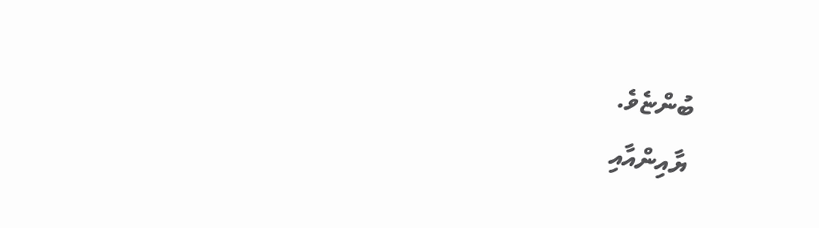ބުންޏެވެ.
ޔާއިންއާއި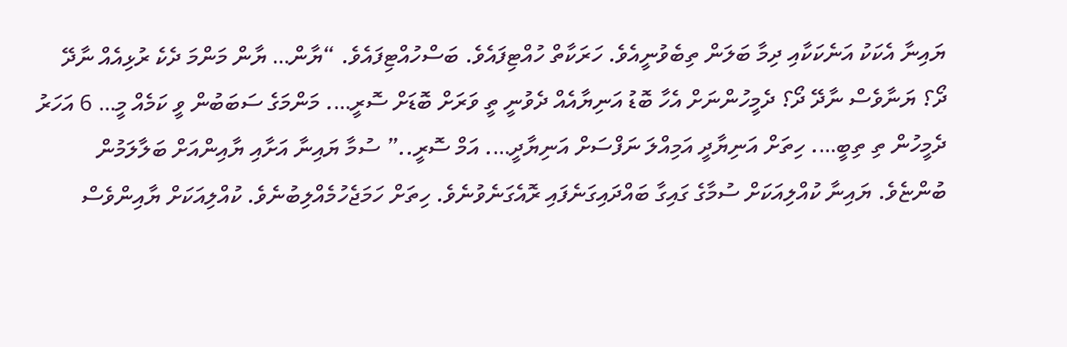ޔައިނާ އެކަކު އަނެކަކާއި ދިމާ ބަލަން ތިބެވުނީއެވެ. ހަރަކާތް ހުއްޓިފައެވެ. ބަސްހުއްޓިފައެވެ. “ޔާން… ޔާން މަންމަ ދެކެ ރުޅިއެއް ނާދޭ ދޯ؟ ޔަނާވެސް ނާދޭ ދޯ؟ ދެމީހުންނަށް އެހާ ބޮޑު އަނިޔާއެއް ދެވުނީ ތީ ވަރަށް ބޮޑަށް ސޮރީ…. މަންމަގެ ސަބަބުން ވީ ކަމެއް މީ… 6 އަހަރު ދެމީހުން ތި ތިބީ…. ހިތަށް އަނިޔާދީ އަމިއްލަ ނަފްސަށް އަނިޔާދީ…. އަމް ސޮރީ..” ސުމާ ޔައިނާ އަށާއި ޔާއިންއަށް ބަލާލަމުން ބުންޏެވެ. ޔައިނާ ކުއްލިއަކަށް ސުމާގެ ގައިގާ ބައްދައިގަނެފައި ރޮއެގަނެވުނެވެ. ހިތަށް ހަމަޖެހުމެއްލިބުނެވެ. ކުއްލިއަކަށް ޔާއިންވެސް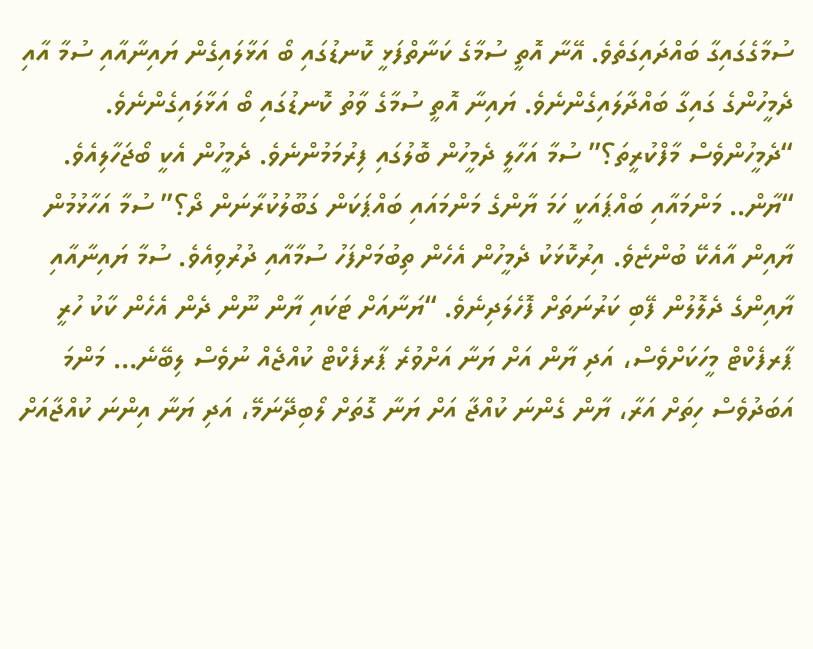ސުމާގެގައިގާ ބައްދައިގަތެވެ. އޭނާ އޮތީ ސުމާގެ ކަނާތްފަޅީ ކޮނޑުގައި ބޯ އަޅާލައިގެން ޔައިނާއާއި ސުމާ އާއި ދެމީހުންގެ ގައިގާ ބައްދާލައިގެންނެވެ. ޔައިނާ އޮތީ ސުމާގެ ވާތު ކޮނޑުގައި ބޯ އަޅާލައިގެންނެވެ. “ދެމީހުންވެސް މާފްކުރީތަ؟” ސުމާ އަހާލީ ދެމީހުން ބޮލުގައި ފިރުމަމުންނެވެ. ދެމީހުން އެކީ ބޯޖަހާލިއެވެ.
“ޔާން.. މަންމައާއި ބައްޕައަކީ ހަމަ ޔާންގެ މަންމައައި ބައްޕަކަން ގަބޫލުކުރާނަން ދޯ؟” ސުމާ އަހާޅުމުން ޔާއިން އާއެކޭ ބުންޏެވެ. އިރުކޮޅަކު ދެމީހުން އެހެން ތިބުމަށްފަހު ސުމާއާއި ދުރުވިއެވެ. ސުމާ ޔައިނާއާއި ޔާއިންގެ ދެލޮލުން ފޭބި ކަރުނަތަށް ފޮހެލަދިނެވެ. “ޔަނާއަށް ޓަކައި ޔާން ނޫން ދެން އެހެން ކާކު ހުރީ ޕާރފެކްޓް މީހަކަށްވެސް، އަދި ޔާން އަށް ޔަނާ އަށްވުރެ ޕާރފެކްޓް ކުއްޖެއް ނުވެސް ލިބޭނެ… މަންމަ އަބަދުވެސް ހިތަށް އަރާ، ޔާން ގެންނަ ކުއްޖާ އަށް ޔަނާ ގޮތަށް ލޯބިދޭނަމޭ، އަދި ޔަނާ އިންނަ ކުއްޖާއަށް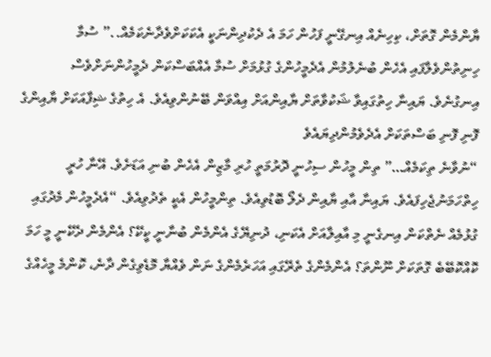ޔާންމެން ގޮތަށް، ކިހިނެއް އިނގޭނީ ފަހުން ހަމަ އެ ދެކުދިންނަކީ އެކަކަށްވެދާނެކަމެއް..” ސުމާ ހިނިތުންވެލާފައި އެހެން ބުނެލުމުން އެދެމީހުންގެ ގުޅުމަށް ސުމާ އެއްބަސްކަން ދެމީހުންނަށްވެސް އިނގުނެވެ. ޔައިނާ ހިތުގައިވާ ޝަކުވާތަށް ޔާއިންއަށް އިއްވަން ބޭނުންވިއެވެ. އެ ހިތުގެ ޝިފާއަކަށް ޔާއިންގެ ފޮނި ފޮނި ބަސްތަކަށް އެދެވެމުންދިޔައެވެ
“ނުވާނެ ތިކަމެއް…” ތިން މީހުން ސިހުނީ ދޮރުމަތީ ހުރި މާޒިން އެހެން ބުނި އަޑަށެވެ. އޭނާ ހުރީ ހިތްހަމަނުޖެހިފައެވެ. ޔައިނާ އާއި ޔާއިން ދެލޯ ބޮޑުވިއެވެ. ތިންމީހުން އެކީ ތެދުވިއެވެ. “އެދެމީހުން މެދުގައި ގުޅުމެއް ނެތްކަން އިނގެނީ މި އާއިލާއަށް އެކަނި، ދުނިޔޭގެ އެންމެން ބުނާނީ ކީކޭ؟ އެންމެން ދެކޭނީ މީ ހަމަ ކޮއްކޮބޭބެ ގޮތަކަށް ނޫންތަ؟ އެންމެންގެ ތެރޭގައި އަހަރެމެންގެ ނަން ވެއްޔާ މޮޑެވިގެން ދާނެ، ކޮންމެ މީހެއްގެ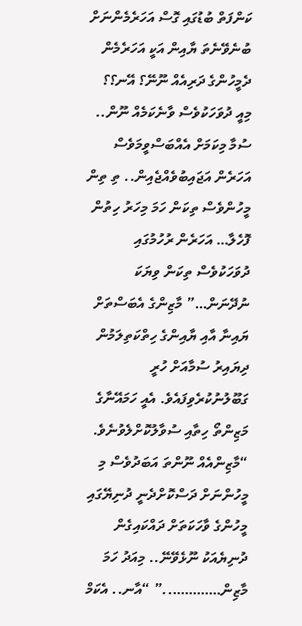ކަންފަތް ބުޑުގައި ގޮސް އަހަރެމެންނަށް ބުނެވޭނެތަ ޔާއިން އަކީ އަހަރެމެން ދެމީހުންގެ ދަރިއެއް ނޫނޭ؟ އޭނ؟؟ މިއީ ދުވަހަކުވެސް ވާނެކަމެއް ނޫން.. ސުމާ މިކަމަށް އެއްބަސްވީމަވެސް އަހަރެން އަޖައިބުވެއްޖެއިން.. ތި ތިން މީހުންވެސް ތިކަން ހަމަ މިހަރު ހިތުން ފޮހެލާ… އަހަރެން ރުހުމުގައި ދުވަހަކުވެސް ތިކަން ވިޔަކަ ނުދޭނަން…” މާޒިންގެ އެބަސްތަށް ޔައިނާ އާއި ޔާއިންގެ ހިތްކަތިލަމުން ދިޔައިރު ސުމާއަށް ހުރީ ގަބޫލުނުކުރެވިފައެވެ. އެއީ ހަމައޭނާގެ މަޒިންތޯ ހިތާއި ސުވާލުކޮށްލެވުނެވެ.
“މާޒިންއެއް ނޫންތަ އަބަދުވެސް މި މީހުންނަށް ދަސްކޮށްދެނީ ދުނިޔޭގައި މީހުންގެ ވާހަކަތަށް ދައްކައިގެން ދުނިޔެއަކު ނޫޅެވޭނޭ.. މިއަދު ހަމަ މާޒިން…………..” “އާނ.. އެކަމް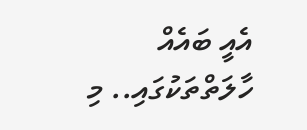އެއީ ބައެއް ހާލަތްތަކުގައި.. މި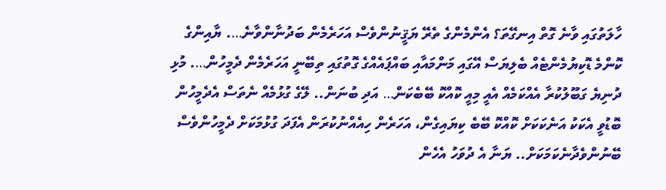ހާލަތުގައި ވާނެ ގޮތް އިނގޭތަ؟ އެންމެންގެ ތެރޭ ޔަޤީނުންވެސް އަހަރެމެން ބަދުނާންވާނެ…. ޔާއިންގެ ކޮންމެ ޑޮކިޔުމެންޓެއް ބެލިޔަސް އޭގައި މަންމައާއި ބައްޕައެއްގެ ގޮތުގައި ތިބޭނީ އަހަރެމެން ދެމީހުން…. މުޅި ދުނިޔެ ގަބޫލުކުރާ އެއްކަމެއް އެއީ މިއީ ކޮއްކޮ ބޭބެކަން… އަދި ބުނަން.. ލޭގެ ގުޅުމެއް ނެތަސް އެދެމީހުން ބޮޑުވީ އެކަކު އަނެކަކަށް ކޮއްކޮ ބޭބެ ކިޔައިގެން، އަހަރެން ހިއެއްނުކުރަން އެފަދަ ގުޅުމަކަށް ދެމީހުންވެސް ބޭނުންވެދާނެކަމަކަށް.. ޔަނާ އެ ދުވަހު އެހެން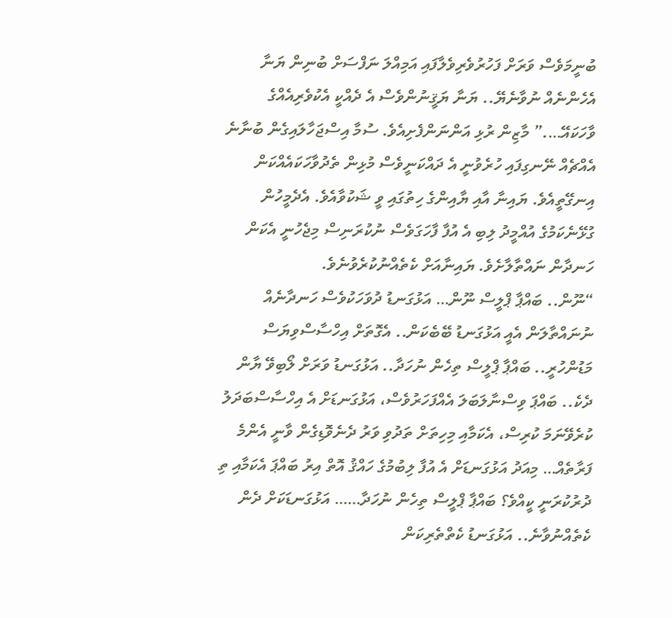ބުނީމަވެސް ވަރަށް ފަހުރުވެރިވެލާފައި އަމިއްލަ ނަފްސަށް ބުނިން ޔަނާ އެހެންނެއް ނުވާނެޔޭ.. ޔަނާ ޔަޤީނުންވެސް އެ ދެއްކީ އެކުވެރިއެއްގެ ވާހަކައޭ….” މާޒިން ރުޅި އަންނަންފެށިއެވެ. ސުމާ އިސްޖަހާލައިގެން ބުނާނެ އެއްޗެއް ނޭނގިފައި ހުރެވުނީ އެ ދައްކަނީވެސް މުޅިން ތެދުވާހަކައެއްކަން އިނގޭތީއެވެ. ޔައިނާ އާއި ޔާއިންގެ ހިތުގައި ވީ ޝަކުވާއެވެ. އެދެމީހުން ގުޅޭނެކަމުގެ އުއްމީދު ލިބި އެ އުފާ ފާހަގަވެސް ނުކުރަނިސް މިޖެހުނީ އެކަން ހަނދާން ނައްތާލާށެވެ. ޔައިނާއަށް ކެތެއްނުކުރެވުނެވެ.
“ނޫން.. ބައްޕާ ޕްލީސް ނޫން… އަޅުގަނޑު ދުވަހަކުވެސް ހަނދާނެއް ނުނައްތާލަން އެއީ އަޅުގަނޑު ބޭބެކަން.. އެގޮތަށް އިހްސާސްވިޔަސް މަޑުންހުރީ.. ބައްޕާ ޕްލީސް ތިހެން ނުހަދާ.. އަޅުގަނޑު ވަރަށް ލޯބިވޭ ޔާން ދެކެ.. ބައްޕަ ވިސްނާލަބަލަ އެއްފަހަރުވެސް، އަޅުގަނޑަށް އެ އިހްސާސްބަދަލު ކުރެވޭނަމަ ކުރިސް، އެކަމާއި މިހިތަށް ތަދުވި ވަރު ދެނެވޮޑިގެން ވާނީ އެންމެ ފަރާތެއް… މިއަދު އަޅުގަނޑަށް އެ އުފާ ލިބުމުގެ ހައްޤު އޮތް އިރު ބައްޕަ އެކަމާއި ތި ދުރުކުރަނީ ކީއްވެ؟ ބައްޕާ ޕްލީސް ތިހެން ނުހަދާ…… އަޅުގަނޑަކަށް ދެން ކެތެއްނުވާނެ.. އަޅުގަނޑު ކެތްތެރިކަން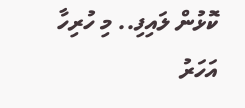ކޮޅުން ލައިފި.. މި ހުރިހާ އަހަރު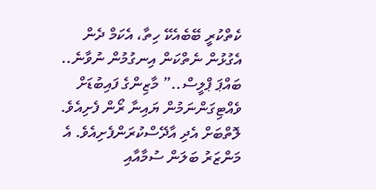ކެތްކުރީ ބޭބެއެކޭ ހިތާ، އެކަމް ދެން އެގުޅުން ނެތްކަން އިނގުމުން ނުވާނެ.. ބައްޕަ ޕްލީސް..” މާޒިންގެ ފައިބުޑަށް ވެއްޓިގަންނަމުން ޔައިނާ ރޯން ފެށިއެވެ. ލޮތްބަށް އެދި އާދޭސްކުރަންފެށިއެވެ. އެ މަންޒަރު ބަލަން ސުމާއާއި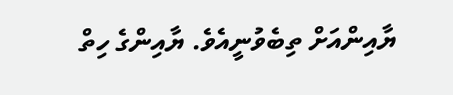ޔާއިންއަށް ތިބެވުނީއެވެ. ޔާއިންގެ ހިތް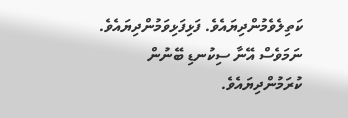ކަތިލެވެމުންދިޔައެވެ. ފަޅިފަޅިވަމުންދިޔައެވެ. ނަމަވެސް އޭނާ ސިކުނޑި ބޭނުން ކުރަމުންދިޔައެވެ.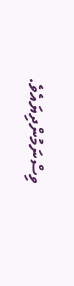ވިސްނަމުންދިޔައެވެ.